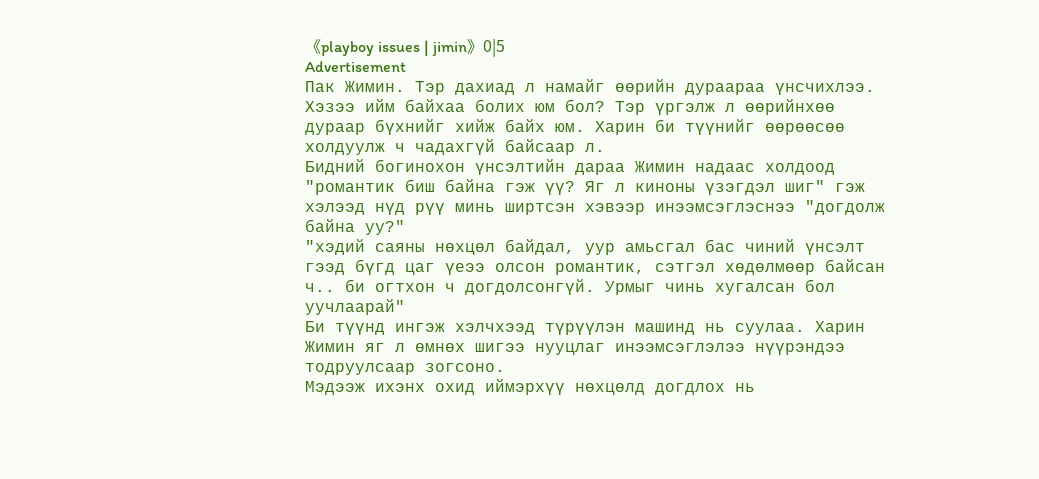《playboy issues | jimin》0|5
Advertisement
Пак Жимин. Тэр дахиад л намайг өөрийн дураараа үнсчихлээ. Хэзээ ийм байхаа болих юм бол? Тэр үргэлж л өөрийнхөө дураар бүхнийг хийж байх юм. Харин би түүнийг өөрөөсөө холдуулж ч чадахгүй байсаар л.
Бидний богинохон үнсэлтийн дараа Жимин надаас холдоод "романтик биш байна гэж үү? Яг л киноны үзэгдэл шиг" гэж хэлээд нүд рүү минь ширтсэн хэвээр инээмсэглэснээ "догдолж байна уу?"
"хэдий саяны нөхцөл байдал, уур амьсгал бас чиний үнсэлт гээд бүгд цаг үеээ олсон романтик, сэтгэл хөдөлмөөр байсан ч.. би огтхон ч догдолсонгүй. Урмыг чинь хугалсан бол уучлаарай"
Би түүнд ингэж хэлчхээд түрүүлэн машинд нь суулаа. Харин Жимин яг л өмнөх шигээ нууцлаг инээмсэглэлээ нүүрэндээ тодруулсаар зогсоно.
Мэдээж ихэнх охид иймэрхүү нөхцөлд догдлох нь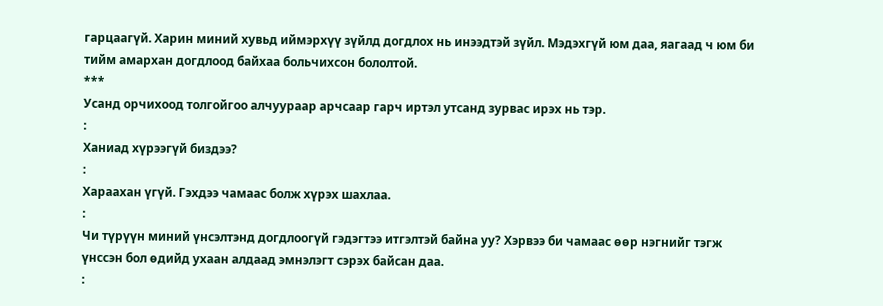гарцаагүй. Харин миний хувьд иймэрхүү зүйлд догдлох нь инээдтэй зүйл. Мэдэхгүй юм даа, яагаад ч юм би тийм амархан догдлоод байхаа больчихсон бололтой.
***
Усанд орчихоод толгойгоо алчуураар арчсаар гарч иртэл утсанд зурвас ирэх нь тэр.
:
Ханиад хүрээгүй биздээ?
:
Хараахан үгүй. Гэхдээ чамаас болж хүрэх шахлаа.
:
Чи түрүүн миний үнсэлтэнд догдлоогүй гэдэгтээ итгэлтэй байна уу? Хэрвээ би чамаас өөр нэгнийг тэгж үнссэн бол өдийд ухаан алдаад эмнэлэгт сэрэх байсан даа.
: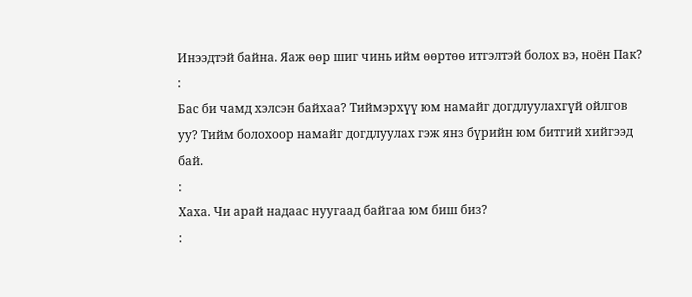Инээдтэй байна. Яаж өөр шиг чинь ийм өөртөө итгэлтэй болох вэ, ноён Пак?
:
Бас би чамд хэлсэн байхаа? Тиймэрхүү юм намайг догдлуулахгүй ойлгов уу? Тийм болохоор намайг догдлуулах гэж янз бүрийн юм битгий хийгээд бай.
:
Хаха. Чи арай надаас нуугаад байгаа юм биш биз?
: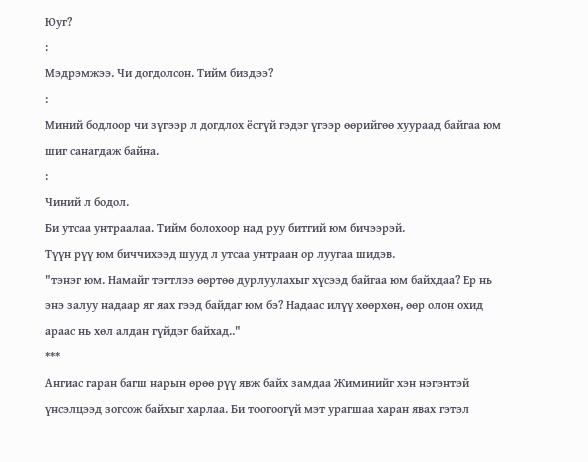Юуг?
:
Мэдрэмжээ. Чи догдолсон. Тийм биздээ?
:
Миний бодлоор чи зүгээр л догдлох ёсгүй гэдэг үгээр өөрийгөө хуураад байгаа юм шиг санагдаж байна.
:
Чиний л бодол.
Би утсаа унтраалаа. Тийм болохоор над руу битгий юм бичээрэй.
Түүн рүү юм биччихээд шууд л утсаа унтраан ор луугаа шидэв.
"тэнэг юм. Намайг тэгтлээ өөртөө дурлуулахыг хүсээд байгаа юм байхдаа? Ер нь энэ залуу надаар яг яах гээд байдаг юм бэ? Надаас илүү хөөрхөн, өөр олон охид араас нь хөл алдан гүйдэг байхад.."
***
Ангиас гаран багш нарын өрөө рүү явж байх замдаа Жиминийг хэн нэгэнтэй үнсэлцээд зогсож байхыг харлаа. Би тоогоогүй мэт урагшаа харан явах гэтэл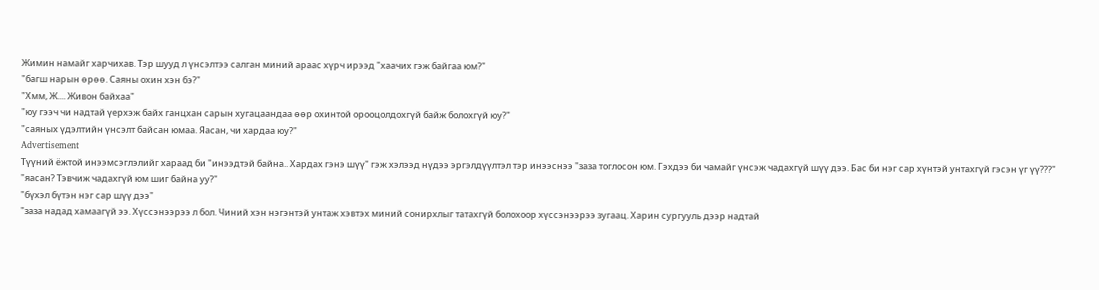Жимин намайг харчихав. Тэр шууд л үнсэлтээ салган миний араас хүрч ирээд "хаачих гэж байгаа юм?"
"багш нарын өрөө. Саяны охин хэн бэ?"
"Хмм, Ж.... Живон байхаа"
"юу гээч чи надтай үерхэж байх ганцхан сарын хугацаандаа өөр охинтой орооцолдохгүй байж болохгүй юу?"
"саяных үдэлтийн үнсэлт байсан юмаа. Яасан, чи хардаа юу?"
Advertisement
Түүний ёжтой инээмсэглэлийг хараад би "инээдтэй байна.. Хардах гэнэ шүү" гэж хэлээд нүдээ эргэлдүүлтэл тэр инээснээ "заза тоглосон юм. Гэхдээ би чамайг үнсэж чадахгүй шүү дээ. Бас би нэг сар хүнтэй унтахгүй гэсэн үг үү???"
"яасан? Тэвчиж чадахгүй юм шиг байна уу?"
"бүхэл бүтэн нэг сар шүү дээ"
"заза надад хамаагүй ээ. Хүссэнээрээ л бол. Чиний хэн нэгэнтэй унтаж хэвтэх миний сонирхлыг татахгүй болохоор хүссэнээрээ зугаац. Харин сургууль дээр надтай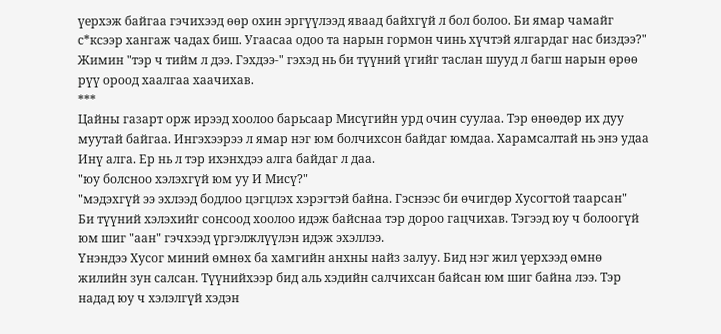үерхэж байгаа гэчихээд өөр охин эргүүлээд яваад байхгүй л бол болоо. Би ямар чамайг с*ксээр хангаж чадах биш. Угаасаа одоо та нарын гормон чинь хүчтэй ялгардаг нас биздээ?"
Жимин "тэр ч тийм л дээ. Гэхдээ-" гэхэд нь би түүний үгийг таслан шууд л багш нарын өрөө рүү ороод хаалгаа хаачихав.
***
Цайны газарт орж ирээд хоолоо барьсаар Мисүгийн урд очин суулаа. Тэр өнөөдөр их дуу муутай байгаа. Ингэхээрээ л ямар нэг юм болчихсон байдаг юмдаа. Харамсалтай нь энэ удаа Инү алга. Ер нь л тэр ихэнхдээ алга байдаг л даа.
"юу болсноо хэлэхгүй юм уу И Мисү?"
"мэдэхгүй ээ эхлээд бодлоо цэгцлэх хэрэгтэй байна. Гэснээс би өчигдөр Хусогтой таарсан"
Би түүний хэлэхийг сонсоод хоолоо идэж байснаа тэр дороо гацчихав. Тэгээд юу ч болоогүй юм шиг "аан" гэчхээд үргэлжлүүлэн идэж эхэллээ.
Үнэндээ Хусог миний өмнөх ба хамгийн анхны найз залуу. Бид нэг жил үерхээд өмнө жилийн зун салсан. Түүнийхээр бид аль хэдийн салчихсан байсан юм шиг байна лээ. Тэр надад юу ч хэлэлгүй хэдэн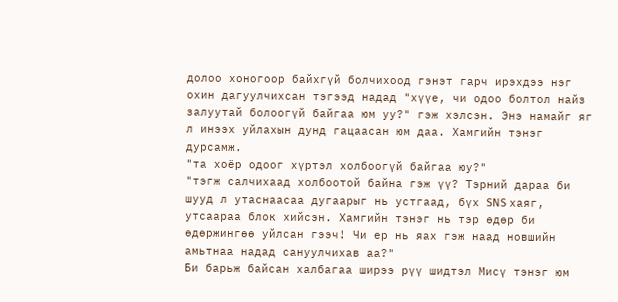долоо хоногоор байхгүй болчихоод гэнэт гарч ирэхдээ нэг охин дагуулчихсан тэгээд надад "хүүе, чи одоо болтол найз залуутай болоогүй байгаа юм уу?" гэж хэлсэн. Энэ намайг яг л инээх уйлахын дунд гацаасан юм даа. Хамгийн тэнэг дурсамж.
"та хоёр одоог хүртэл холбоогүй байгаа юу?"
"тэгж салчихаад холбоотой байна гэж үү? Тэрний дараа би шууд л утаснаасаа дугаарыг нь устгаад, бүх SNS хаяг, утсаараа блок хийсэн. Хамгийн тэнэг нь тэр өдөр би өдөржингөө уйлсан гээч! Чи ер нь яах гэж наад новшийн амьтнаа надад сануулчихав аа?"
Би барьж байсан халбагаа ширээ рүү шидтэл Мисү тэнэг юм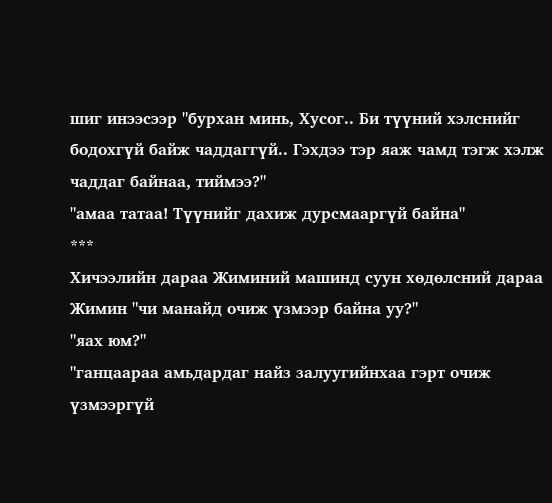шиг инээсээр "бурхан минь, Хусог.. Би түүний хэлснийг бодохгүй байж чаддаггүй.. Гэхдээ тэр яаж чамд тэгж хэлж чаддаг байнаа, тиймээ?"
"амаа татаа! Түүнийг дахиж дурсмааргүй байна"
***
Хичээлийн дараа Жиминий машинд суун хөдөлсний дараа Жимин "чи манайд очиж үзмээр байна уу?"
"яах юм?"
"ганцаараа амьдардаг найз залуугийнхаа гэрт очиж үзмээргүй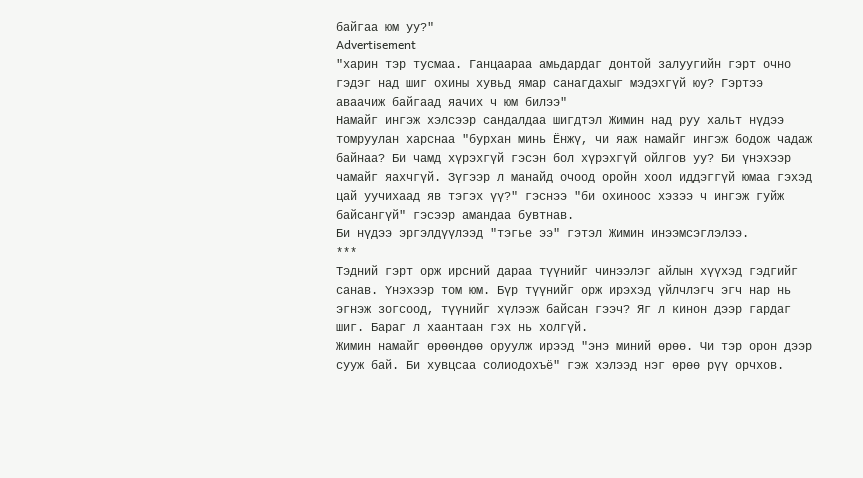байгаа юм уу?"
Advertisement
"харин тэр тусмаа. Ганцаараа амьдардаг донтой залуугийн гэрт очно гэдэг над шиг охины хувьд ямар санагдахыг мэдэхгүй юу? Гэртээ аваачиж байгаад яачих ч юм билээ"
Намайг ингэж хэлсээр сандалдаа шигдтэл Жимин над руу хальт нүдээ томруулан харснаа "бурхан минь Ёнжү, чи яаж намайг ингэж бодож чадаж байнаа? Би чамд хүрэхгүй гэсэн бол хүрэхгүй ойлгов уу? Би үнэхээр чамайг яахчгүй. Зүгээр л манайд очоод оройн хоол иддэггүй юмаа гэхэд цай уучихаад яв тэгэх үү?" гэснээ "би охиноос хэзээ ч ингэж гуйж байсангүй" гэсээр амандаа бувтнав.
Би нүдээ эргэлдүүлээд "тэгье ээ" гэтэл Жимин инээмсэглэлээ.
***
Тэдний гэрт орж ирсний дараа түүнийг чинээлэг айлын хүүхэд гэдгийг санав. Үнэхээр том юм. Бүр түүнийг орж ирэхэд үйлчлэгч эгч нар нь эгнэж зогсоод, түүнийг хүлээж байсан гээч? Яг л кинон дээр гардаг шиг. Бараг л хаантаан гэх нь холгүй.
Жимин намайг өрөөндөө оруулж ирээд "энэ миний өрөө. Чи тэр орон дээр сууж бай. Би хувцсаа солиодохъё" гэж хэлээд нэг өрөө рүү орчхов.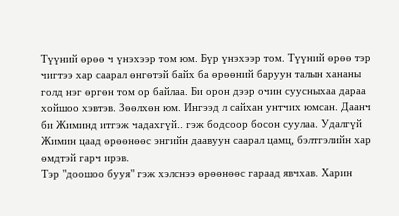Түүний өрөө ч үнэхээр том юм. Бүр үнэхээр том. Түүний өрөө тэр чигтээ хар саарал өнгөтэй байх ба өрөөний баруун талын хананы голд нэг өргөн том ор байлаа. Би орон дээр очин суусныхаа дараа хойшоо хэвтэв. Зөөлхөн юм. Ингээд л сайхан унтчих юмсан. Даанч би Жиминд итгэж чадахгүй.. гэж бодсоор босон суулаа. Удалгүй Жимин цаад өрөөнөөс энгийн даавуун саарал цамц, бэлтгэлийн хар өмдтэй гарч ирэв.
Тэр "доошоо бууя" гэж хэлснээ өрөөнөөс гараад явчхав. Харин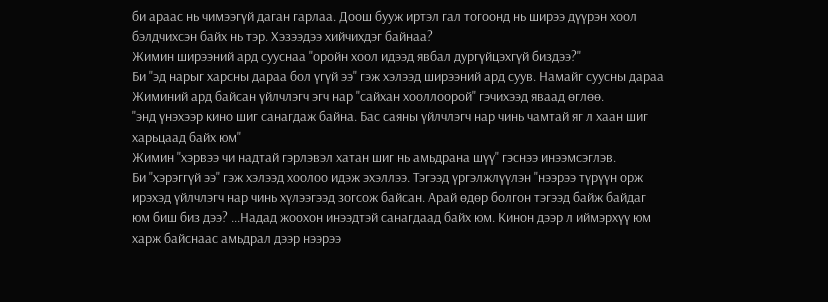би араас нь чимээгүй даган гарлаа. Доош бууж иртэл гал тогоонд нь ширээ дүүрэн хоол бэлдчихсэн байх нь тэр. Хэзээдээ хийчихдэг байнаа?
Жимин ширээний ард сууснаа "оройн хоол идээд явбал дургүйцэхгүй биздээ?"
Би "эд нарыг харсны дараа бол үгүй ээ" гэж хэлээд ширээний ард суув. Намайг суусны дараа Жиминий ард байсан үйлчлэгч эгч нар "сайхан хооллоорой" гэчихээд яваад өглөө.
"энд үнэхээр кино шиг санагдаж байна. Бас саяны үйлчлэгч нар чинь чамтай яг л хаан шиг харьцаад байх юм"
Жимин "хэрвээ чи надтай гэрлэвэл хатан шиг нь амьдрана шүү" гэснээ инээмсэглэв.
Би "хэрэггүй ээ" гэж хэлээд хоолоо идэж эхэллээ. Тэгээд үргэлжлүүлэн "нээрээ түрүүн орж ирэхэд үйлчлэгч нар чинь хүлээгээд зогсож байсан. Арай өдөр болгон тэгээд байж байдаг юм биш биз дээ? ...Надад жоохон инээдтэй санагдаад байх юм. Кинон дээр л иймэрхүү юм харж байснаас амьдрал дээр нээрээ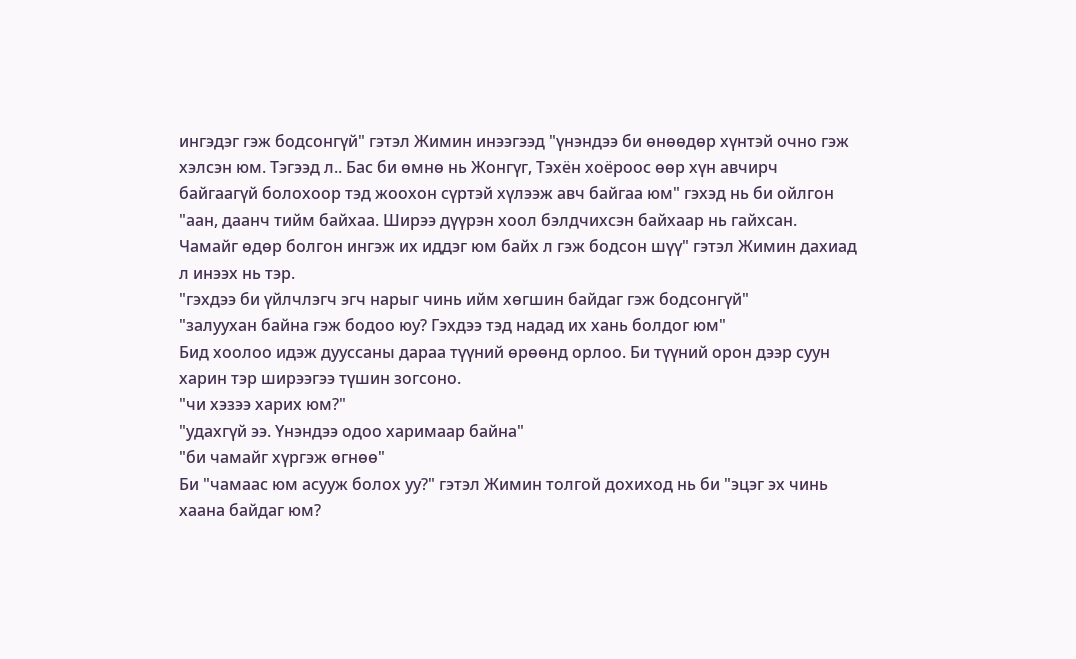ингэдэг гэж бодсонгүй" гэтэл Жимин инээгээд "үнэндээ би өнөөдөр хүнтэй очно гэж хэлсэн юм. Тэгээд л.. Бас би өмнө нь Жонгүг, Тэхён хоёроос өөр хүн авчирч байгаагүй болохоор тэд жоохон сүртэй хүлээж авч байгаа юм" гэхэд нь би ойлгон "аан, даанч тийм байхаа. Ширээ дүүрэн хоол бэлдчихсэн байхаар нь гайхсан. Чамайг өдөр болгон ингэж их иддэг юм байх л гэж бодсон шүү" гэтэл Жимин дахиад л инээх нь тэр.
"гэхдээ би үйлчлэгч эгч нарыг чинь ийм хөгшин байдаг гэж бодсонгүй"
"залуухан байна гэж бодоо юу? Гэхдээ тэд надад их хань болдог юм"
Бид хоолоо идэж дууссаны дараа түүний өрөөнд орлоо. Би түүний орон дээр суун харин тэр ширээгээ түшин зогсоно.
"чи хэзээ харих юм?"
"удахгүй ээ. Үнэндээ одоо харимаар байна"
"би чамайг хүргэж өгнөө"
Би "чамаас юм асууж болох уу?" гэтэл Жимин толгой дохиход нь би "эцэг эх чинь хаана байдаг юм?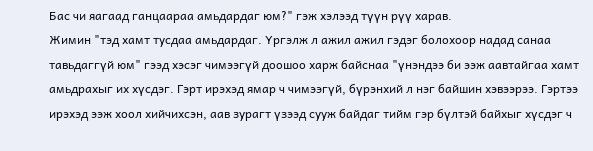Бас чи яагаад ганцаараа амьдардаг юм?" гэж хэлээд түүн рүү харав.
Жимин "тэд хамт тусдаа амьдардаг. Үргэлж л ажил ажил гэдэг болохоор надад санаа тавьдаггүй юм" гээд хэсэг чимээгүй доошоо харж байснаа "үнэндээ би ээж аавтайгаа хамт амьдрахыг их хүсдэг. Гэрт ирэхэд ямар ч чимээгүй, бүрэнхий л нэг байшин хэвээрээ. Гэртээ ирэхэд ээж хоол хийчихсэн, аав зурагт үзээд сууж байдаг тийм гэр бүлтэй байхыг хүсдэг ч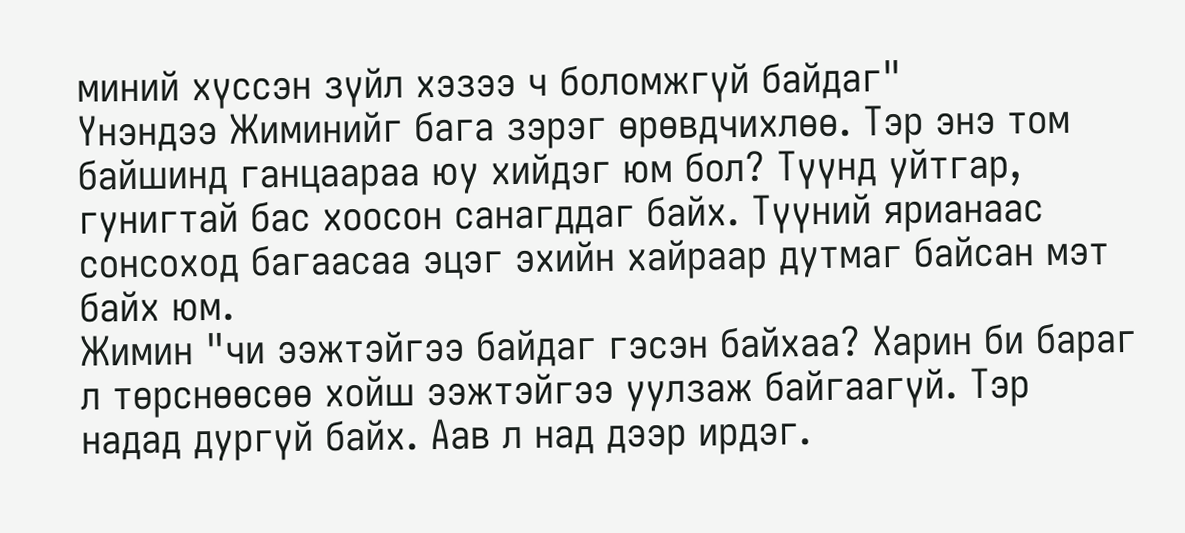миний хүссэн зүйл хэзээ ч боломжгүй байдаг"
Үнэндээ Жиминийг бага зэрэг өрөвдчихлөө. Тэр энэ том байшинд ганцаараа юу хийдэг юм бол? Түүнд уйтгар, гунигтай бас хоосон санагддаг байх. Түүний ярианаас сонсоход багаасаа эцэг эхийн хайраар дутмаг байсан мэт байх юм.
Жимин "чи ээжтэйгээ байдаг гэсэн байхаа? Харин би бараг л төрснөөсөө хойш ээжтэйгээ уулзаж байгаагүй. Тэр надад дургүй байх. Аав л над дээр ирдэг.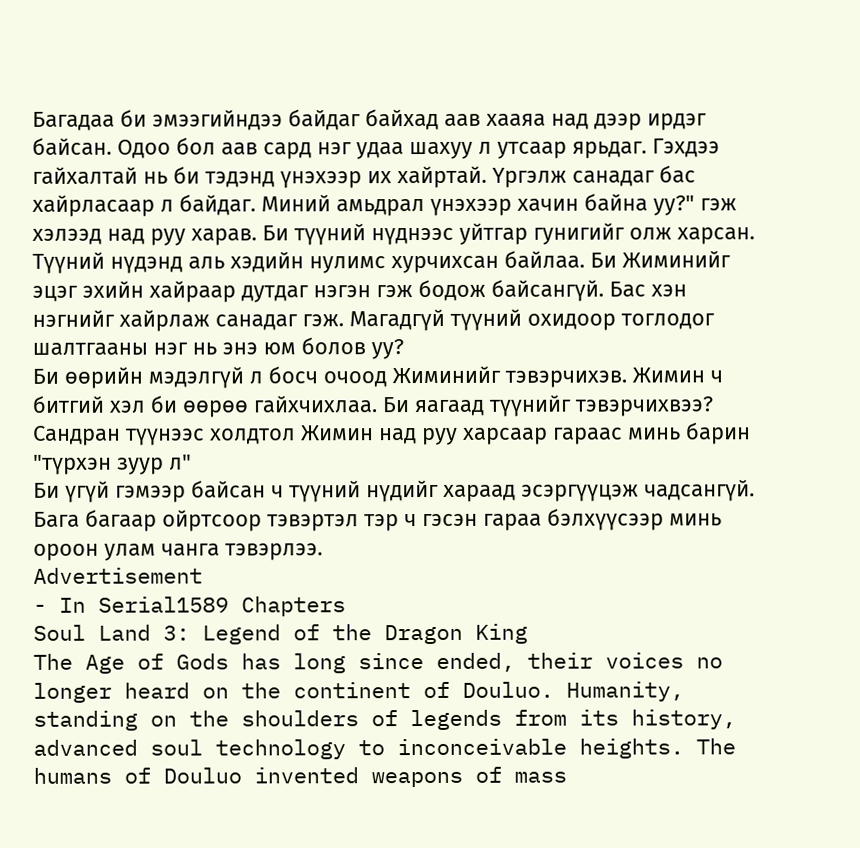Багадаа би эмээгийндээ байдаг байхад аав хааяа над дээр ирдэг байсан. Одоо бол аав сард нэг удаа шахуу л утсаар ярьдаг. Гэхдээ гайхалтай нь би тэдэнд үнэхээр их хайртай. Үргэлж санадаг бас хайрласаар л байдаг. Миний амьдрал үнэхээр хачин байна уу?" гэж хэлээд над руу харав. Би түүний нүднээс уйтгар гунигийг олж харсан. Түүний нүдэнд аль хэдийн нулимс хурчихсан байлаа. Би Жиминийг эцэг эхийн хайраар дутдаг нэгэн гэж бодож байсангүй. Бас хэн нэгнийг хайрлаж санадаг гэж. Магадгүй түүний охидоор тоглодог шалтгааны нэг нь энэ юм болов уу?
Би өөрийн мэдэлгүй л босч очоод Жиминийг тэвэрчихэв. Жимин ч битгий хэл би өөрөө гайхчихлаа. Би яагаад түүнийг тэвэрчихвээ? Сандран түүнээс холдтол Жимин над руу харсаар гараас минь барин "түрхэн зуур л"
Би үгүй гэмээр байсан ч түүний нүдийг хараад эсэргүүцэж чадсангүй. Бага багаар ойртсоор тэвэртэл тэр ч гэсэн гараа бэлхүүсээр минь ороон улам чанга тэвэрлээ.
Advertisement
- In Serial1589 Chapters
Soul Land 3: Legend of the Dragon King
The Age of Gods has long since ended, their voices no longer heard on the continent of Douluo. Humanity, standing on the shoulders of legends from its history, advanced soul technology to inconceivable heights. The humans of Douluo invented weapons of mass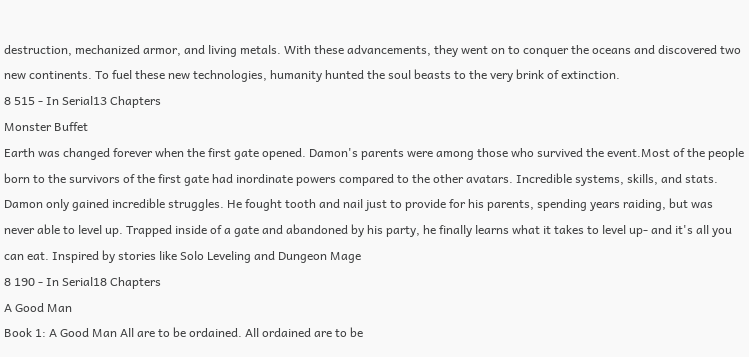destruction, mechanized armor, and living metals. With these advancements, they went on to conquer the oceans and discovered two new continents. To fuel these new technologies, humanity hunted the soul beasts to the very brink of extinction.
8 515 - In Serial13 Chapters
Monster Buffet
Earth was changed forever when the first gate opened. Damon's parents were among those who survived the event.Most of the people born to the survivors of the first gate had inordinate powers compared to the other avatars. Incredible systems, skills, and stats. Damon only gained incredible struggles. He fought tooth and nail just to provide for his parents, spending years raiding, but was never able to level up. Trapped inside of a gate and abandoned by his party, he finally learns what it takes to level up- and it's all you can eat. Inspired by stories like Solo Leveling and Dungeon Mage
8 190 - In Serial18 Chapters
A Good Man
Book 1: A Good Man All are to be ordained. All ordained are to be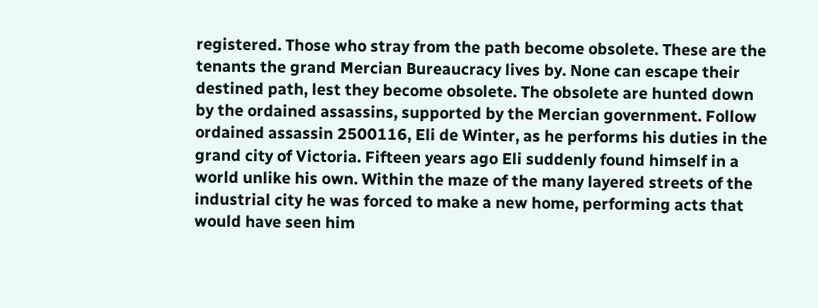registered. Those who stray from the path become obsolete. These are the tenants the grand Mercian Bureaucracy lives by. None can escape their destined path, lest they become obsolete. The obsolete are hunted down by the ordained assassins, supported by the Mercian government. Follow ordained assassin 2500116, Eli de Winter, as he performs his duties in the grand city of Victoria. Fifteen years ago Eli suddenly found himself in a world unlike his own. Within the maze of the many layered streets of the industrial city he was forced to make a new home, performing acts that would have seen him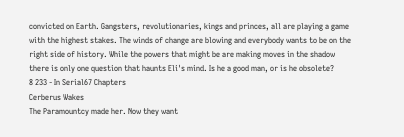convicted on Earth. Gangsters, revolutionaries, kings and princes, all are playing a game with the highest stakes. The winds of change are blowing and everybody wants to be on the right side of history. While the powers that might be are making moves in the shadow there is only one question that haunts Eli's mind. Is he a good man, or is he obsolete?
8 233 - In Serial67 Chapters
Cerberus Wakes
The Paramountcy made her. Now they want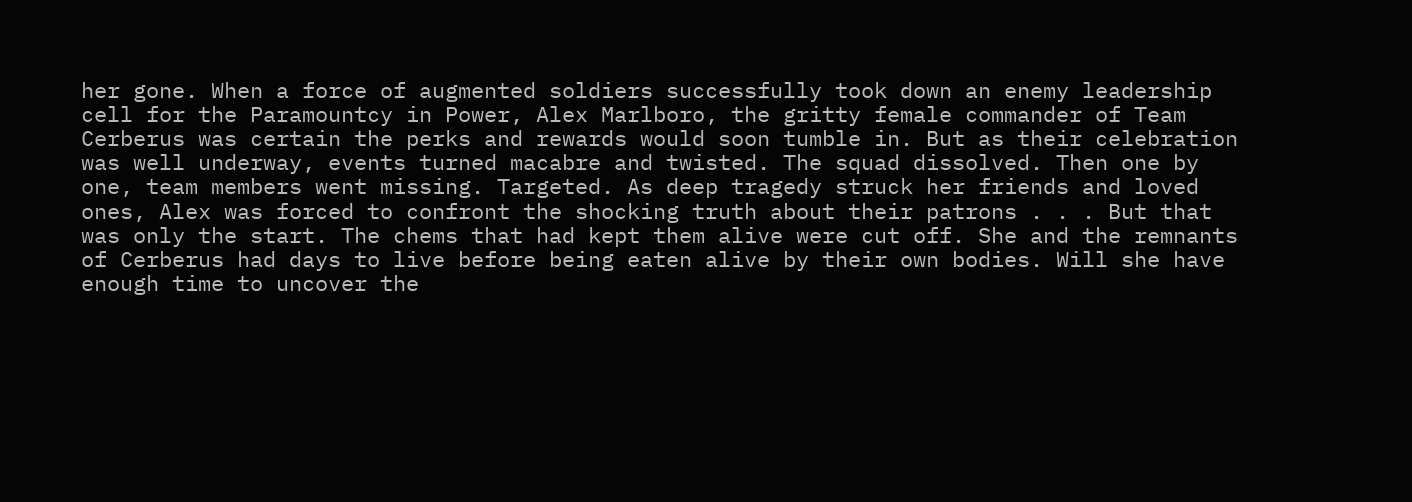her gone. When a force of augmented soldiers successfully took down an enemy leadership cell for the Paramountcy in Power, Alex Marlboro, the gritty female commander of Team Cerberus was certain the perks and rewards would soon tumble in. But as their celebration was well underway, events turned macabre and twisted. The squad dissolved. Then one by one, team members went missing. Targeted. As deep tragedy struck her friends and loved ones, Alex was forced to confront the shocking truth about their patrons . . . But that was only the start. The chems that had kept them alive were cut off. She and the remnants of Cerberus had days to live before being eaten alive by their own bodies. Will she have enough time to uncover the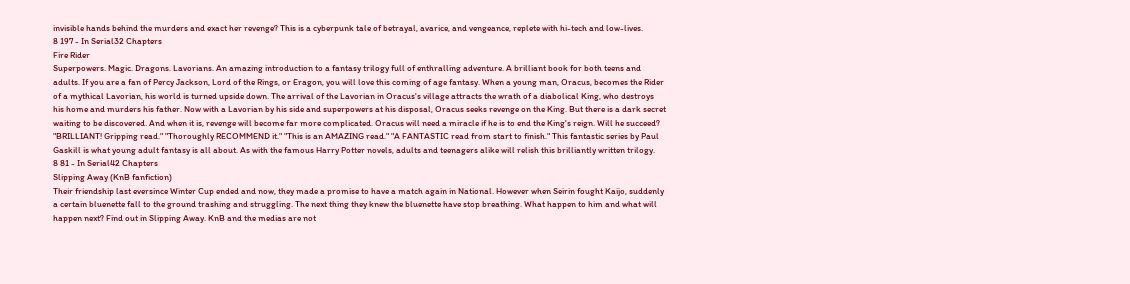invisible hands behind the murders and exact her revenge? This is a cyberpunk tale of betrayal, avarice, and vengeance, replete with hi-tech and low-lives.
8 197 - In Serial32 Chapters
Fire Rider
Superpowers. Magic. Dragons. Lavorians. An amazing introduction to a fantasy trilogy full of enthralling adventure. A brilliant book for both teens and adults. If you are a fan of Percy Jackson, Lord of the Rings, or Eragon, you will love this coming of age fantasy. When a young man, Oracus, becomes the Rider of a mythical Lavorian, his world is turned upside down. The arrival of the Lavorian in Oracus's village attracts the wrath of a diabolical King, who destroys his home and murders his father. Now with a Lavorian by his side and superpowers at his disposal, Oracus seeks revenge on the King. But there is a dark secret waiting to be discovered. And when it is, revenge will become far more complicated. Oracus will need a miracle if he is to end the King's reign. Will he succeed? "BRILLIANT! Gripping read." "Thoroughly RECOMMEND it." "This is an AMAZING read." "A FANTASTIC read from start to finish." This fantastic series by Paul Gaskill is what young adult fantasy is all about. As with the famous Harry Potter novels, adults and teenagers alike will relish this brilliantly written trilogy.
8 81 - In Serial42 Chapters
Slipping Away (KnB fanfiction)
Their friendship last eversince Winter Cup ended and now, they made a promise to have a match again in National. However when Seirin fought Kaijo, suddenly a certain bluenette fall to the ground trashing and struggling. The next thing they knew the bluenette have stop breathing. What happen to him and what will happen next? Find out in Slipping Away. KnB and the medias are not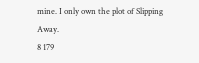mine. I only own the plot of Slipping Away.
8 179